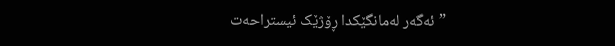”ئەگەر لەمانگێکدا ڕۆژێک ئیستراحەت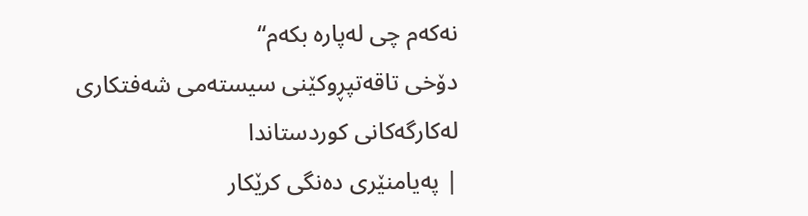نەکەم چی لەپارە بکەم“
دۆخی تاقەتپڕوکێنی سیستەمی شەفتکاری لەکارگەکانی کوردستاندا
| پەیامنێری دەنگی کرێکار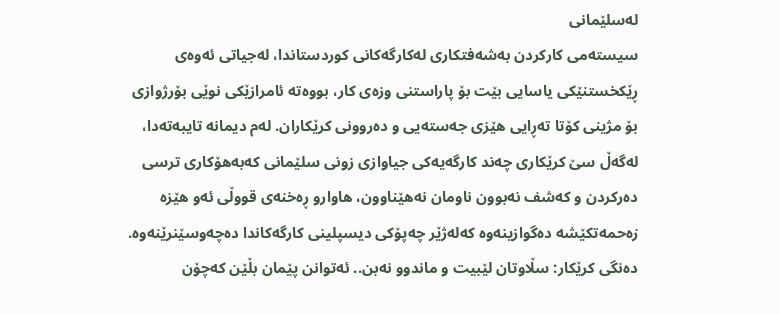لەسلێمانی
سیستەمی کارکردن بەشەفتکاری لەکارگەکانی کوردستاندا، لەجیاتی ئەوەی ڕێکخستنێکی یاسایی بێت بۆ پاراستنی وزەی کار، بووەتە ئامرازێکی نوێی بۆرژوازی بۆ مژینی کۆتا تەڕایی هێزی جەستەیی و دەروونی کرێکاران. لەم دیمانە تایبەتەدا، لەگەڵ سێ کرێکاری چەند کارگەیەکی جیاوازی زونی سلێمانی کەبەهۆکاری ترسی دەرکردن و کەشف نەبوون ناومان نەهێناوون، هاوارو ڕەخنەی قووڵی ئەو هێزە زەحمەتکێشە دەگوازینەوە کەلەژێر چەپۆکی دیسپلینی کارگەکاندا دەچەوسێنرێنەوە.
دەنگی کرێکار: سڵاوتان لێبیت و ماندوو نەبن.. ئەتوانن پێمان بڵێن کەچۆن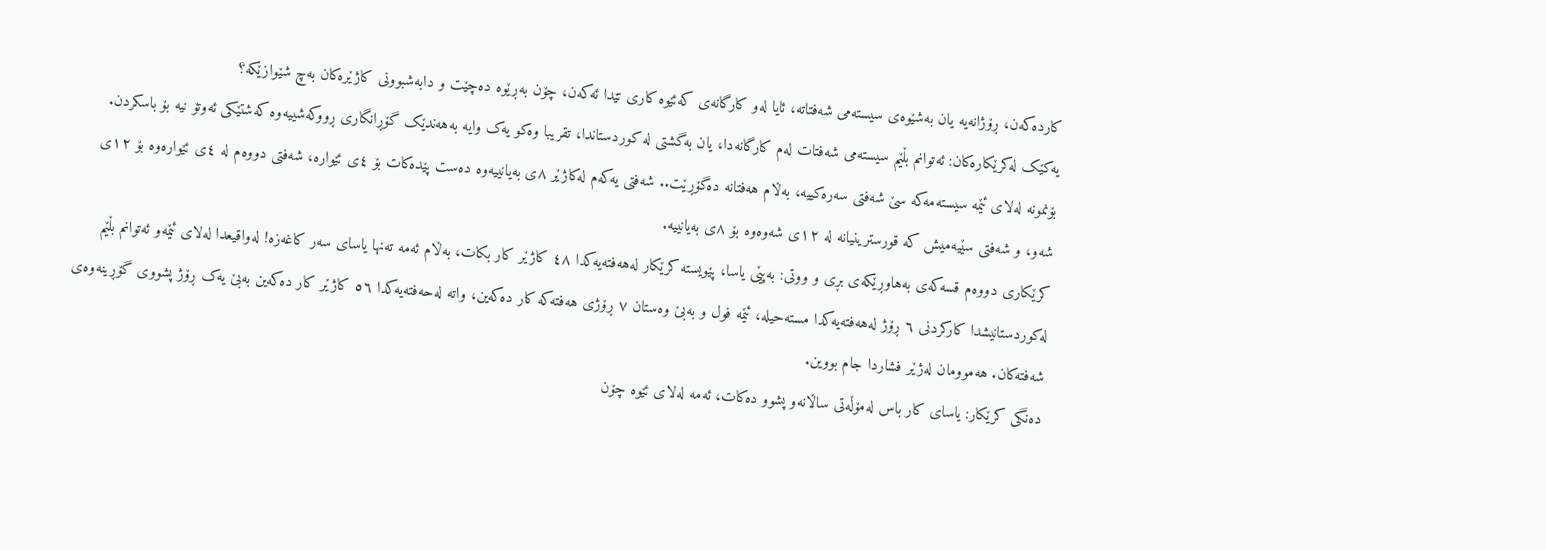کاردەکەن، ڕۆژانەیە یان بەشێوەی سیستەمی شەفتاتە، ئایا لەو کارگانەی کەئێوە کاری تێدا ئەکەن، چۆن بەڕێوە دەچێت و دابەشبوونی کاژێرەکان بەچ شێوازێکە؟
یەکێک لەکرێکارەکان: ئەتوانم بڵێم سیستەمی شەفتات لەم کارگانەدا، یان بەگشتی لە کوردستاندا، تقریبا وەکو یەک وایە بەهەندێک گۆڕانگاری ڕووکەشییەوە کەشتێکی ئەوتۆ نیە بۆ باسکردن. بۆنمونە لەلای ئێمە سیستەمەکە سێ شەفتی سەرەکییە، بەڵام هەفتانە دەگۆڕێت.. شەفتی یەکەم لەکاژێر ٨ی بەیانییەوە دەست پێدەکات بۆ ٤ی ئێوارە، شەفتی دووەم لە ٤ی ئێوارەوە بۆ ١٢ی شەو، و شەفتی سێیەمیش کە قورسترینیانە لە ١٢ی شەوەوە بۆ ٨ی بەیانییە.
کرێکاری دووەم قسەکەی بەهاوڕێکەی بڕی و ووتی: بەپێی یاسا، پێویستە کرێکار لەهەفتەیەکدا ٤٨ کاژێر کار بکات، بەڵام ئەمە تەنها یاسای سەر کاغەزە! لەواقیعدا لەلای ئێمەو ئەتوانم بڵێم لەکوردستانیشدا کارکردنی ٦ ڕۆژ لەهەفتەیەکدا مستەحیلە، ئێمە فول و بەبێ وەستان ٧ ڕۆژی هەفتەکە کار دەکەین، واتە لەحەفتەیەکدا ٥٦ کاژێر کار دەکەین بەبێ یەک ڕۆژ پشووی گۆڕینەوەی شەفتەکان. هەموومان لەژێر فشاردا جام بووین.
دەنگی کرێکار: یاسای کار باس لەمۆڵەتی ساڵانەو پشوو دەکات، ئەمە لەلای ئێوە چۆن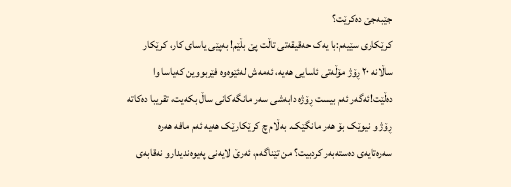جێبەجێ دەکرێت؟
کرێکاری سێیەم:با یەک حەقیقەتی تاڵت پێ بڵێم! بەپێی یاسای کار، کرێکار ساڵانە ٢٠ ڕۆژ مۆڵەتی ئاسایی هەیە، ئەمەش لەئێوەوە فێربووین کەیاسا وا دەڵێت!ئەگەر ئەم بیست ڕۆژە دابەشی سەر مانگەکانی ساڵ بکەیت، تقریبا دەکاتە ڕۆژ و نیوێک بۆ هەر مانگێک. بەڵام چ کرێکارێک هەیە ئەم مافە هەرە سەرەتایەی دەستەبەر کردبیت؟ من تێناگەم، ئەرێ لایەنی پەیوەندیدارو نەقابەی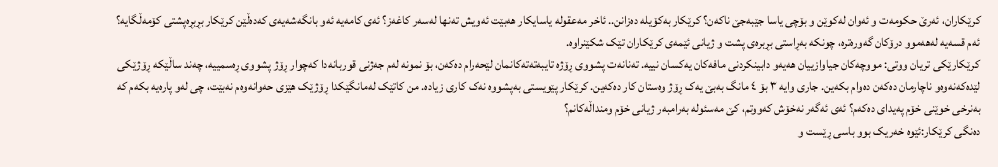کرێکاران، ئەرێ حکومەت و ئەوان لەکوێن و بۆچی یاسا جێبەجێ ناکەن؟ کرێکار بەکۆیلە دەزانن.. ئاخر مەعقولە یاسایکار هەبێت ئەویش تەنها لەسەر کاغەز؟ ئەی کامەیە ئەو بانگەشەیەی کەدەڵێن کرێکار بڕبڕەپشتی کۆمەڵگایە؟ ئەم قسەیە لەهەموو درۆکان گەورەترە، چونکە بەڕاستی بڕبرەی پشت و ژیانی ئێمەی کرێکاران تێک شکێنراوە.
کرێکارێکی تریان ووتی: مووچەکان جیاوازییان هەیەو دابینکردنی مافەکان یەکسان نییە. تەنانەت پشووی ڕۆژە تایبەتەتەکانمان لێحەرام دەکەن، بۆ نمونە لەم جەژنی قوربانەدا کەچوار ڕۆژ پشووی ڕەسمییە، چەند ساڵێکە ڕۆژێکی لێدەکەنەوەو ناچارمان دەکەن دەوام بکەین. جاری وایە ٣ بۆ ٤ مانگ بەبێ یەک ڕۆژ وەستان کار دەکەین. کرێکار پێویستی بەپشووە نەک کاری زیادە. من کاتێک لەمانگێکدا ڕۆژێک هێزی حەوانەوەم نەبێت، چی لەو پارەیە بکەم کە بەنرخی خوێنی خۆم پەیدای دەکەم؟ ئەی ئەگەر نەخۆش کەووتم، کێ مەسئولە بەرامبەر ژیانی خۆم ومنداڵەکانم؟
دەنگی کرێکار:ئێوە خەریک بوو باسی ڕێست و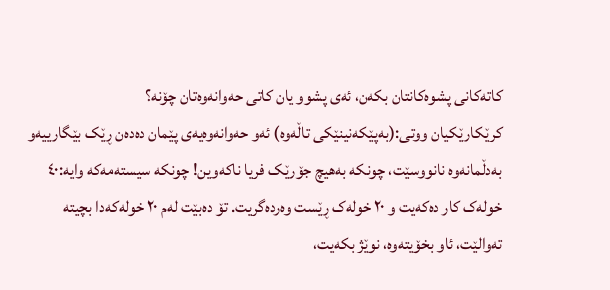کاتەکانی پشوەکانتان بکەن، ئەی پشوو یان کاتی حەوانەوەتان چۆنە؟
کرێکارێکیان ووتی:(بەپێکەنینێکی تاڵەوە) ئەو حەوانەوەیەی پێمان دەدەن ڕێک بێگارییەو بەدڵمانەوە نانووسێت، چونکە بەهیچ جۆرێک فریا ناکەوین! چونکە سیستەمەکە وایە:٤٠ خولەک کار دەکەیت و ٢٠ خولەک ڕێست وەردەگریت. تۆ دەبێت لەم ٢٠ خولەکەدا بچیتە تەوالێت، ئاو بخۆیتەوە، نوێژ بکەیت،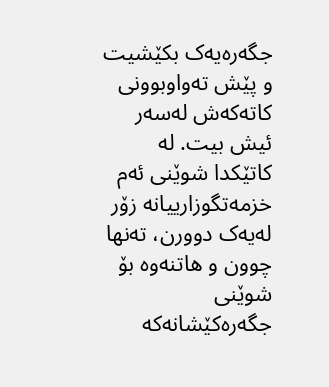جگەرەیەک بکێشیت و پێش تەواوبوونی کاتەکەش لەسەر ئیش بیت. لە کاتێکدا شوێنی ئەم خزمەتگوزارییانە زۆر لەیەک دوورن، تەنها چوون و هاتنەوە بۆ شوێنی جگەرەکێشانەکە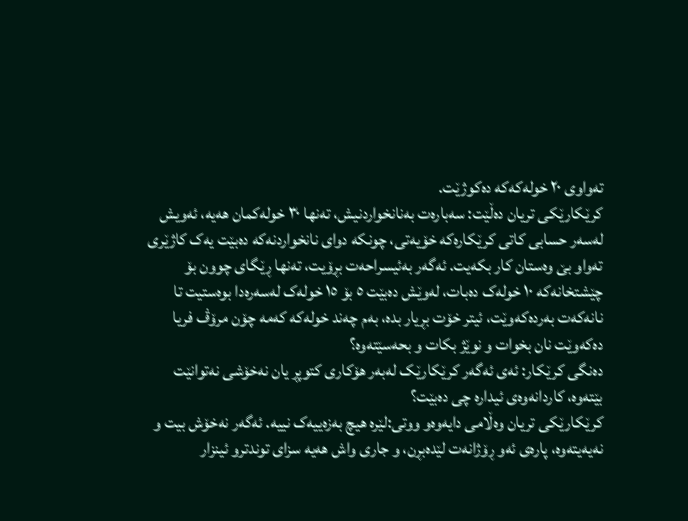تەواوی ٢٠ خولەکەکە دەکوژێت.
کرێکارێکی تریان دەڵێت: سەبارەت بەنانخواردنیش، تەنها ٣٠ خولەکمان هەیە، ئەویش لەسەر حسابی کاتی کرێکارەکە خۆیەتی، چونکە دوای نانخواردنەکە دەبێت یەک کاژێری تەواو بێ وەستان کار بکەیت. ئەگەر بەئیسراحەت بڕۆیت، تەنها ڕێگای چوون بۆ چێشتخانەکە ١٠ خولەک دەبات، لەوێش دەبێت ٥ بۆ ١٥ خولەک لەسەرەدا بوەستیت تا نانەکەت بەردەکەوێت، ئیتر خۆت بڕیار بدە، بەم چەند خولەکە کەمە چۆن مرۆڤ فریا دەکەوێت نان بخوات و نوێژ بکات و بحەسێتەوە؟
دەنگی کرێکار: ئەی ئەگەر کرێکارێک لەبەر هۆکاری کتوپڕ یان نەخۆشی نەتوانێت بێتەوە، کاردانەوەی ئیدارە چی دەبێت؟
کرێکارێکی تریان وەڵامی دایەوەو ووتی:لێرە هیچ بەزەییەک نییە. ئەگەر نەخۆش بیت و نەیەیتەوە، پارەی ئەو ڕۆژانەت لێدەبڕن، و جاری واش هەیە سزای توندترو ئینزار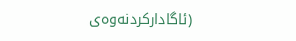(ئاگادارکردنەوەی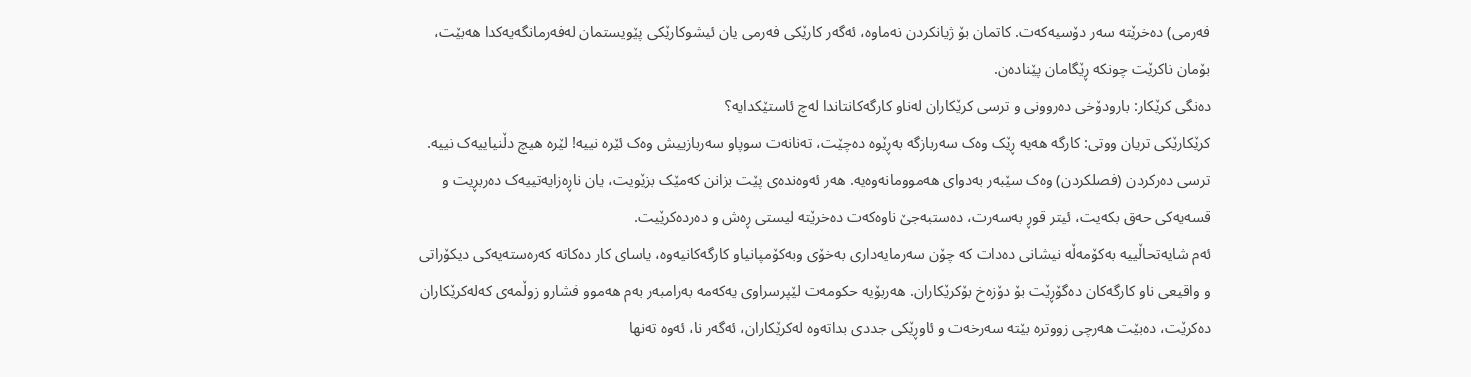فەرمی) دەخرێتە سەر دۆسیەکەت. کاتمان بۆ ژیانکردن نەماوە، ئەگەر کارێکی فەرمی یان ئیشوکارێکی پێویستمان لەفەرمانگەیەکدا هەبێت، بۆمان ناکرێت چونکە ڕێگامان پێنادەن.
دەنگی کرێکار: بارودۆخی دەروونی و ترسی کرێکاران لەناو کارگەکانتاندا لەچ ئاستێکدایە؟
کرێکارێکی تریان ووتی: کارگە هەیە ڕێک وەک سەربازگە بەڕێوە دەچێت، تەنانەت سوپاو سەربازییش وەک ئێرە نییە! لێرە هیچ دڵنیاییەک نییە. ترسی دەرکردن (فصلکردن) وەک سێبەر بەدوای هەموومانەوەیە. هەر ئەوەندەی پێت بزانن کەمێک بزێویت، یان ناڕەزایەتییەک دەربڕیت و قسەیەکی حەق بکەیت، ئیتر قوڕ بەسەرت، دەستبەجێ ناوەکەت دەخرێتە لیستی ڕەش و دەردەکرێیت.
ئەم شایەتحاڵییە بەکۆمەڵە نیشانی دەدات کە چۆن سەرمایەداری بەخۆی وبەکۆمپانیاو کارگەکانیەوە، یاسای کار دەکاتە کەرەستەیەکی دیکۆراتی و واقیعی ناو کارگەکان دەگۆڕێت بۆ دۆزەخ بۆکرێکاران. هەربۆیە حکومەت لێپرسراوی یەکەمە بەرامبەر بەم هەموو فشارو زوڵمەی کەلەکرێکاران دەکرێت، دەبێت هەرچی زووترە بێتە سەرخەت و ئاوڕێکی جددی بداتەوە لەکرێکاران، ئەگەر نا، ئەوە تەنها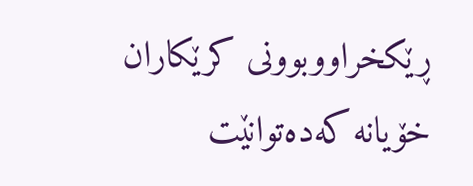ڕێکخراووبوونی کرێکاران خۆیانە کەدەتوانێت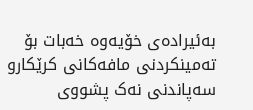بەئیرادەی خۆیەوە خەبات بۆ تەمینکردنی مافەکانی کرێکارو سەپاندنی نەک پشووی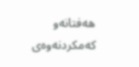هەفتانەو کەمکردنەوەی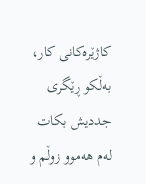کاژێرەکانی کار، بەڵکو ڕێگری جددیش بکات لەم هەموو زوڵم و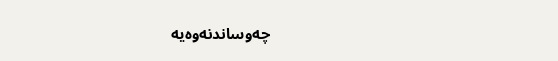چەوساندنەوەیە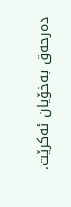دەرحەق بەخۆیان ئەکرێت.